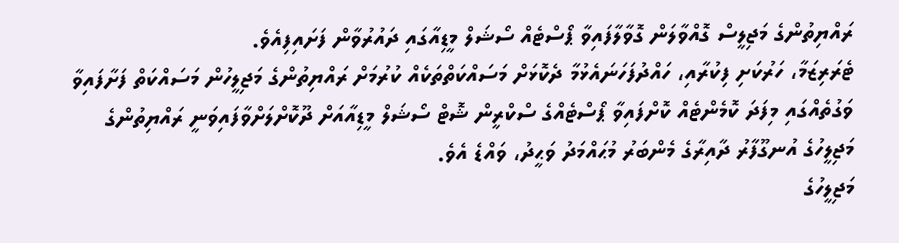ރައްޔިތުންގެ މަޖިލީސް ގޮއްވާލަން ގޮވާލާފައިވާ ޕޯސްޓެއް ސޯޝަލް މީޑިއާގައި ދައުރުވާން ފަށައިފިއެވެ.
ޓެރަރިޒަމާ، ހަރުކަށި ފިކުރާއި، ހައްދުފަހަނައެޅުމާ ދެކޮޅަށް މަސައްކަތްތަކެއް ކުރުމަށް ރައްޔިތުންގެ މަޖިލީހުން މަސައްކަތް ފަށާފައިވާ ވަގުތެއްގައި މިފަދަ ކޮމެންޓެއް ކޮށްފައިވާ ޕޯސްޓެއްގެ ސްކްރީން ޝޮޓް ސޯޝަލް މީޑިއާއަށް ދޫކޮށްލަށްވާފައިވަނީ ރައްޔިތުންގެ މަޖިލީހުގެ އުނގޫފާރު ދާއިރާގެ މެންބަރު މުޙައްމަދު ވަޙީދު، ވައްޑެ އެވެ.
މަޖިލީހުގެ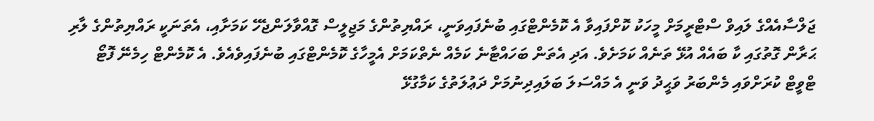ޖަލްސާއެއްގެ ލައިވް ސްޓްރީމަށް މީހަކު ކޮށްފައިވާ އެ ކޮމެންޓްގައި ބުނެފައިވަނީ، ރައްޔިތުންގެ މަޖިލީސް ގޮއްވާލަންޖެހޭ ކަމަށާއި، އެތަނަކީ ރައްޔިތުންގެ ލާރި ޙަރާން ގޮތުގައި ކާ ބައެއް އުޅޭ ތަނެއް ކަމަށެވެ. އަދި އެތަން ބަހައްޓާނެ ކަމެއް ނެތްކަމަށް އެމީހާގެ ކޮމެންޓްގައި ބުނެފައިވެއެވެ. އެ ކޮމެންޓް ހިމެނޭ ފޮޓޯ ޓްވީޓް ކުރަށްވައި މެންބަރު ވަޙީދު ވަނީ އެ މައްސަލަ ބަލައިދިނުމަށް ދަޢުލަތުގެ ކަމާގުޅޭ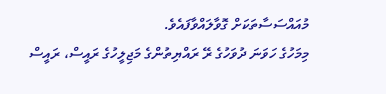މުއައްސަސާތަކަށް ގޮވާލައްވާފައެވެ.
މިމަހުގެ ހަވަނަ ދުވަހުގެ ރޭ ރައްޔިތުންގެ މަޖިލީހުގެ ރައީސް، ރައީސް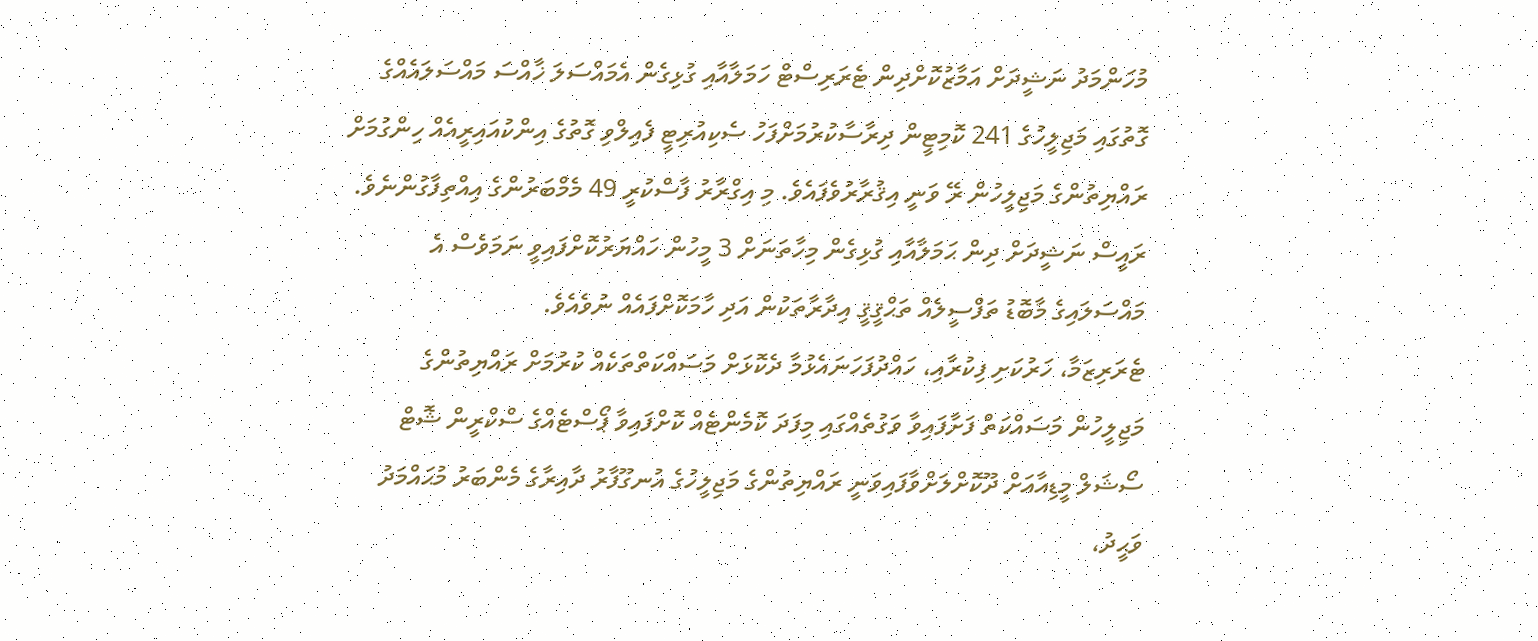މުހަންމަދު ނަޝީދަށް އަމާޒުކޮށްދިން ޓެރަރިސްޓް ހަމަލާއާއި ގުޅިގެން އެމައްސަލަ ޚާއްސަ މައްސަލައެއްގެ ގޮތުގައި މަޖިލީހުގެ 241 ކޮމިޓީން ދިރާސާކުރުމަށްފަހު ސެކިއުރިޓީ ފެއިލްވި ގޮތުގެ އިންކުއައިރީއެއް ހިންގުމަށް ރައްޔިތުންގެ މަޖިލީހުން ރޭ ވަނީ އިޤުރާރުވެފައެވެ. މި އިގްރާރު ފާސްކުރީ 49 މެމްބަރުންގެ އިއްތިފާގުންނެވެ.
ރައީސް ނަޝީދަށް ދިން ޙަމަލާއާއި ގުޅިގެން މިހާތަނަށް 3 މީހުން ހައްޔަރުކޮށްފައިވީ ނަމަވެސް އެ މައްސަލައިގެ މާބޮޑު ތަފްސީލެއް ތަޙްޤީޤީ އިދާރާތަކުން އަދި ހާމަކޮށްފައެއް ނުވެއެވެ.
ޓެރަރިޒަމާ، ހަރުކަށި ފިކުރާއި، ހައްދުފަހަނައެޅުމާ ދެކޮޅަށް މަސައްކަތްތަކެއް ކުރުމަށް ރައްޔިތުންގެ މަޖިލީހުން މަސައްކަތް ފަށާފައިވާ ވަގުތެއްގައި މިފަދަ ކޮމެންޓެއް ކޮށްފައިވާ ޕޯސްޓެއްގެ ސްކްރީން ޝޮޓް ސޯޝަލް މީޑިއާއަށް ދޫކޮށްލަށްވާފައިވަނީ ރައްޔިތުންގެ މަޖިލީހުގެ އުނގޫފާރު ދާއިރާގެ މެންބަރު މުޙައްމަދު ވަޙީދު،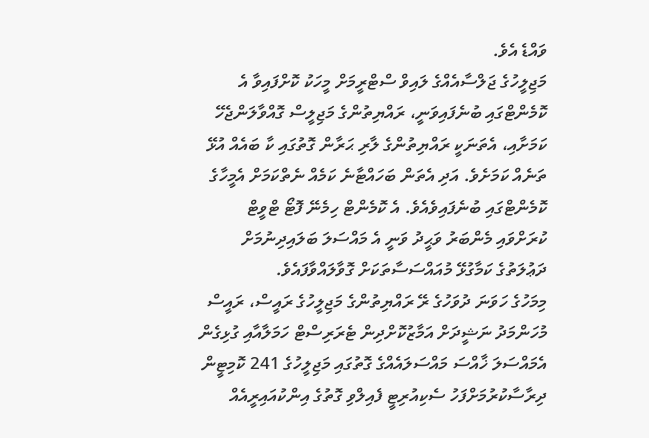ވައްޑެ އެވެ.
މަޖިލީހުގެ ޖަލްސާއެއްގެ ލައިވް ސްޓްރީމަށް މީހަކު ކޮށްފައިވާ އެ ކޮމެންޓްގައި ބުނެފައިވަނީ، ރައްޔިތުންގެ މަޖިލީސް ގޮއްވާލަންޖެހޭ ކަމަށާއި، އެތަނަކީ ރައްޔިތުންގެ ލާރި ޙަރާން ގޮތުގައި ކާ ބައެއް އުޅޭ ތަނެއް ކަމަށެވެ. އަދި އެތަން ބަހައްޓާނެ ކަމެއް ނެތްކަމަށް އެމީހާގެ ކޮމެންޓްގައި ބުނެފައިވެއެވެ. އެ ކޮމެންޓް ހިމެނޭ ފޮޓޯ ޓްވީޓް ކުރަށްވައި މެންބަރު ވަޙީދު ވަނީ އެ މައްސަލަ ބަލައިދިނުމަށް ދަޢުލަތުގެ ކަމާގުޅޭ މުއައްސަސާތަކަށް ގޮވާލައްވާފައެވެ.
މިމަހުގެ ހަވަނަ ދުވަހުގެ ރޭ ރައްޔިތުންގެ މަޖިލީހުގެ ރައީސް، ރައީސް މުހަންމަދު ނަޝީދަށް އަމާޒުކޮށްދިން ޓެރަރިސްޓް ހަމަލާއާއި ގުޅިގެން އެމައްސަލަ ޚާއްސަ މައްސަލައެއްގެ ގޮތުގައި މަޖިލީހުގެ 241 ކޮމިޓީން ދިރާސާކުރުމަށްފަހު ސެކިއުރިޓީ ފެއިލްވި ގޮތުގެ އިންކުއައިރީއެއް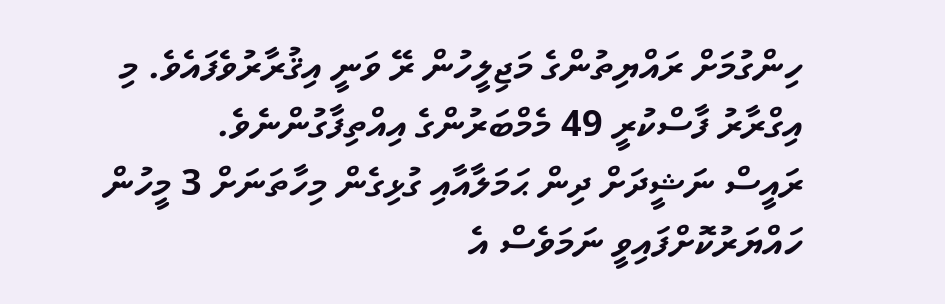ހިންގުމަށް ރައްޔިތުންގެ މަޖިލީހުން ރޭ ވަނީ އިޤުރާރުވެފައެވެ. މި އިގްރާރު ފާސްކުރީ 49 މެމްބަރުންގެ އިއްތިފާގުންނެވެ.
ރައީސް ނަޝީދަށް ދިން ޙަމަލާއާއި ގުޅިގެން މިހާތަނަށް 3 މީހުން ހައްޔަރުކޮށްފައިވީ ނަމަވެސް އެ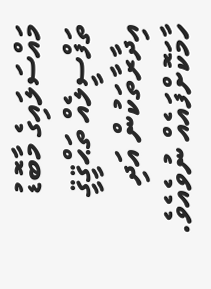މައްސަލައިގެ މާބޮޑު ތަފްސީލެއް ތަޙްޤީޤީ އިދާރާތަކުން އަދި ހާމަކޮށްފައެއް ނުވެއެވެ.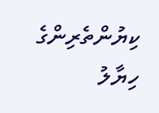ކިޔުންތެރިންގެ ހިޔާލު